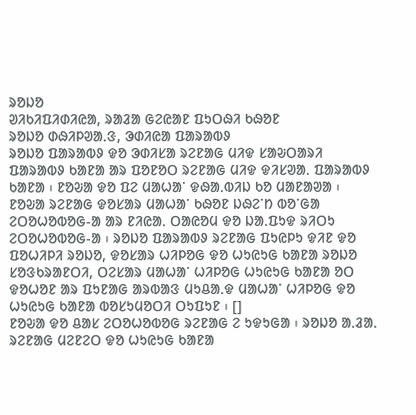ᱨᱚᱡᱚ
ᱣᱤᱠᱤᱯᱤᱰᱤᱭᱟ, ᱨᱟᱲᱟ ᱜᱮᱭᱟᱱ ᱯᱩᱛᱷᱤ ᱠᱷᱚᱱ
ᱨᱚᱡᱚ ᱰᱷᱤᱞᱣᱟᱹᱝ, ᱳᱰᱤᱭᱟ ᱯᱟᱨᱟᱵᱽ
ᱨᱚᱡᱚ ᱯᱟᱨᱟᱵᱽ ᱫᱚ ᱳᱰᱤᱥᱟ ᱨᱮᱱᱟᱜ ᱢᱤᱫ ᱥᱟᱶᱛᱟᱨᱤ ᱯᱟᱨᱟᱵᱽ ᱠᱟᱱᱟ ᱟᱨ ᱯᱚᱱᱚᱛ ᱨᱮᱱᱟᱜ ᱢᱤᱫ ᱫᱤᱥᱣᱟᱹ ᱯᱟᱨᱟᱵᱽ ᱠᱟᱱᱟ ᱾ ᱱᱚᱶᱟ ᱫᱚ ᱯᱮ ᱢᱟᱦᱟᱸ ᱫᱷᱟᱹᱵᱤᱡ ᱠᱚ ᱢᱟᱱᱟᱣᱟ ᱾ ᱱᱚᱶᱟ ᱨᱮᱱᱟᱜ ᱫᱚᱥᱟᱨ ᱢᱟᱦᱟᱸ ᱠᱷᱚᱱ ᱡᱷᱮᱸᱴ ᱵᱚᱸᱜᱟ ᱮᱛᱚᱦᱚᱵᱚᱜ-ᱟ ᱟᱨ ᱱᱤᱭᱟᱹ ᱛᱟᱭᱚᱢ ᱫᱚ ᱡᱟᱹᱯᱩᱫ ᱨᱤᱛᱩ ᱮᱛᱚᱦᱚᱵᱚᱜ-ᱟ ᱾ ᱨᱚᱡᱚ ᱯᱟᱨᱟᱵᱽ ᱨᱮᱱᱟᱜ ᱯᱩᱭᱞᱩ ᱫᱤᱱ ᱫᱚ ᱯᱚᱦᱤᱞᱤ ᱨᱚᱡᱚ, ᱫᱚᱥᱟᱨ ᱦᱤᱞᱚᱜ ᱫᱚ ᱦᱩᱭᱩᱜ ᱠᱟᱱᱟ ᱨᱚᱡᱚ ᱥᱚᱝᱠᱨᱟᱱᱛᱤ, ᱛᱮᱥᱟᱨ ᱢᱟᱦᱟᱸ ᱦᱤᱞᱚᱜ ᱦᱩᱭᱩᱜ ᱠᱟᱱᱟ ᱚᱛ ᱫᱚᱦᱚᱱ ᱟᱨ ᱯᱩᱱᱟᱜ ᱟᱨᱵᱟᱝ ᱢᱩᱪᱟᱹᱫ ᱢᱟᱦᱟᱸ ᱦᱤᱞᱚᱜ ᱫᱚ ᱦᱩᱭᱩᱜ ᱠᱟᱱᱟ ᱵᱚᱥᱩᱢᱚᱛᱤ ᱛᱩᱯᱩᱱ ᱾ []
ᱱᱚᱶᱟ ᱫᱚ ᱪᱟᱥ ᱮᱛᱚᱦᱚᱵᱚᱜ ᱨᱮᱱᱟᱜ ᱮ ᱩᱫᱩᱜᱟ ᱾ ᱨᱚᱡᱚ ᱟᱹᱲᱟᱹ ᱨᱮᱱᱟᱜ ᱢᱮᱱᱮᱛ ᱫᱚ ᱦᱩᱭᱩᱜ ᱠᱟᱱᱟ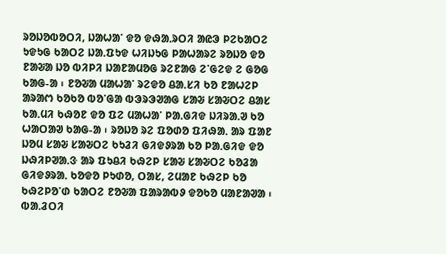ᱨᱚᱡᱚᱵᱚᱛᱤ, ᱡᱟᱦᱟᱸ ᱫᱚ ᱫᱷᱟᱹᱨᱛᱤ ᱟᱭᱳ ᱞᱮᱠᱟᱛᱮ ᱩᱫᱩᱜ ᱠᱟᱛᱮ ᱡᱟᱹᱯᱩᱫ ᱦᱤᱡᱩᱜ ᱞᱟᱦᱟᱨᱮ ᱨᱚᱡᱚ ᱫᱚ ᱱᱟᱶᱟ ᱡᱚ ᱵᱤᱞᱤ ᱡᱟᱱᱟᱢᱚᱜ ᱨᱮᱱᱟᱜ ᱮᱸᱜᱮᱫ ᱮ ᱜᱚᱜ ᱠᱟᱜ-ᱟ ᱾ ᱱᱚᱶᱟ ᱢᱟᱦᱟᱸ ᱨᱮᱫᱚ ᱪᱟᱹᱥᱤ ᱠᱚ ᱱᱟᱦᱮᱞ ᱟᱨᱟᱬ ᱠᱚᱠᱚ ᱵᱚᱸᱜᱟ ᱵᱳᱨᱳᱣᱟᱜ ᱥᱟᱶ ᱥᱟᱶᱛᱮ ᱪᱟᱥ ᱠᱟᱹᱢᱤ ᱠᱷᱚᱱ ᱫᱚ ᱯᱮ ᱢᱟᱦᱟᱸ ᱞᱟᱹᱜᱤᱫ ᱡᱤᱨᱟᱹᱣ ᱠᱚ ᱦᱟᱛᱟᱣ ᱠᱟᱜ-ᱟ ᱾ ᱨᱚᱡᱚ ᱨᱮ ᱯᱚᱰᱚ ᱯᱤᱷᱟᱹ ᱟᱨ ᱯᱟᱱ ᱡᱚᱢ ᱥᱟᱶ ᱥᱟᱶᱛᱮ ᱠᱩᱲᱤ ᱜᱤᱫᱽᱨᱟ ᱠᱚ ᱞᱟᱹᱜᱤᱫ ᱫᱚ ᱡᱷᱤᱞᱣᱟᱹᱝ ᱟᱨ ᱯᱩᱪᱤ ᱠᱷᱮᱞ ᱥᱟᱶ ᱥᱟᱶᱛᱮ ᱠᱚᱲᱟ ᱜᱤᱫᱽᱨᱟᱹ ᱠᱚᱫᱚ ᱞᱩᱰᱚ, ᱛᱟᱥ, ᱮᱢᱟᱱ ᱠᱷᱮᱞ ᱠᱚ ᱠᱷᱮᱞᱚᱸᱰ ᱠᱟᱛᱮ ᱱᱚᱶᱟ ᱯᱟᱨᱟᱵᱽ ᱫᱚᱠᱚ ᱢᱟᱱᱟᱣᱟ ᱾
ᱵᱟᱹᱲᱛᱤ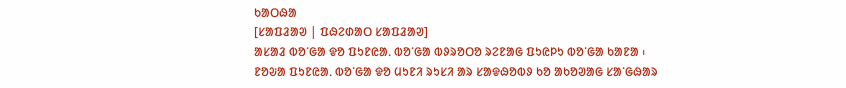ᱠᱟᱛᱷᱟ
[ᱥᱟᱯᱲᱟᱣ | ᱯᱷᱮᱰᱟᱛ ᱥᱟᱯᱲᱟᱣ]
ᱟᱥᱟᱲ ᱵᱚᱸᱜᱟ ᱫᱚ ᱯᱩᱱᱭᱟᱹ ᱵᱚᱸᱜᱟ ᱵᱽᱨᱚᱛᱚ ᱨᱮᱱᱟᱜ ᱯᱩᱭᱞᱩ ᱵᱚᱸᱜᱟ ᱠᱟᱱᱟ ᱾ ᱱᱚᱶᱟ ᱯᱩᱱᱭᱟᱹ ᱵᱚᱸᱜᱟ ᱫᱚ ᱢᱩᱱᱤ ᱨᱩᱥᱤ ᱟᱨ ᱥᱟᱫᱷᱚᱵᱽ ᱠᱚ ᱟᱠᱚᱣᱟᱜ ᱥᱟᱸᱜᱷᱟᱨ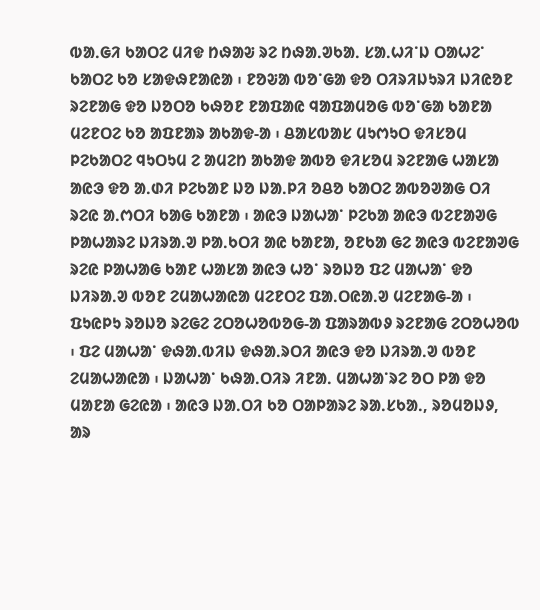ᱵᱟᱹᱜᱤ ᱠᱟᱛᱮ ᱢᱤᱫ ᱴᱷᱟᱶ ᱨᱮ ᱴᱷᱟᱹᱣᱠᱟᱹ ᱥᱟᱹᱦᱤᱸᱡ ᱛᱟᱦᱮᱸ ᱠᱟᱛᱮ ᱠᱚ ᱥᱟᱫᱷᱱᱟᱭᱟ ᱾ ᱱᱚᱶᱟ ᱵᱚᱸᱜᱟ ᱫᱚ ᱛᱤᱨᱤᱡᱩᱨᱤ ᱡᱤᱭᱚᱱ ᱨᱮᱱᱟᱜ ᱫᱚ ᱡᱚᱛᱚ ᱠᱷᱚᱱ ᱱᱟᱯᱟᱭ ᱧᱟᱯᱟᱢᱚᱜ ᱵᱚᱸᱜᱟ ᱠᱟᱱᱟ ᱢᱮᱱᱛᱮ ᱠᱚ ᱟᱯᱱᱟᱨ ᱟᱠᱟᱫ-ᱟ ᱾ ᱪᱟᱥᱵᱟᱥ ᱢᱩᱬᱩᱛ ᱫᱤᱥᱚᱢ ᱞᱮᱠᱟᱛᱮ ᱧᱩᱛᱩᱢ ᱮ ᱟᱢᱮᱴ ᱟᱠᱟᱫ ᱟᱵᱚ ᱫᱤᱥᱚᱢ ᱨᱮᱱᱟᱜ ᱦᱟᱥᱟ ᱟᱭᱳ ᱫᱚ ᱟᱹᱰᱤ ᱞᱮᱠᱟᱱ ᱡᱚ ᱡᱟᱹᱞᱤ ᱚᱪᱚ ᱠᱟᱛᱮ ᱟᱵᱚᱣᱟᱜ ᱛᱤ ᱨᱮᱭ ᱟᱹᱬᱛᱤ ᱠᱟᱜ ᱠᱟᱱᱟ ᱾ ᱟᱭᱳ ᱡᱟᱦᱟᱸ ᱞᱮᱠᱟ ᱟᱭᱳ ᱵᱮᱱᱟᱣᱜ ᱞᱟᱦᱟᱨᱮ ᱡᱤᱨᱟᱹᱣ ᱞᱟᱹᱠᱛᱤ ᱟᱭ ᱠᱟᱱᱟ, ᱚᱱᱠᱟ ᱜᱮ ᱟᱭᱳ ᱵᱮᱱᱟᱣᱜ ᱨᱮᱭ ᱞᱟᱦᱟᱜ ᱠᱟᱱ ᱦᱟᱥᱟ ᱟᱭᱳ ᱦᱚᱸ ᱨᱚᱡᱚ ᱯᱮ ᱢᱟᱦᱟᱸ ᱫᱚ ᱡᱤᱨᱟᱹᱣ ᱵᱚᱱ ᱮᱢᱟᱦᱟᱭᱟ ᱢᱮᱱᱛᱮ ᱯᱟᱹᱛᱭᱟᱹᱣ ᱢᱮᱱᱟᱜ-ᱟ ᱾ ᱯᱩᱭᱞᱩ ᱨᱚᱡᱚ ᱨᱮᱜᱮ ᱮᱛᱚᱦᱚᱵᱚᱜ-ᱟ ᱯᱟᱨᱟᱵᱽ ᱨᱮᱱᱟᱜ ᱮᱛᱚᱦᱚᱵ ᱾ ᱯᱮ ᱢᱟᱦᱟᱸ ᱫᱷᱟᱹᱵᱤᱡ ᱫᱷᱟᱹᱨᱛᱤ ᱟᱭᱳ ᱫᱚ ᱡᱤᱨᱟᱹᱣ ᱵᱚᱱ ᱮᱢᱟᱦᱟᱭᱟ ᱾ ᱡᱟᱦᱟᱸ ᱠᱷᱟᱹᱛᱤᱨ ᱤᱱᱟᱹ ᱢᱟᱦᱟᱸᱨᱮ ᱚᱛ ᱞᱟ ᱫᱚ ᱢᱟᱱᱟ ᱜᱮᱭᱟ ᱾ ᱟᱭᱳ ᱡᱟᱹᱛᱤ ᱠᱚ ᱛᱟᱞᱟᱨᱮ ᱨᱟᱹᱥᱠᱟᱹ, ᱨᱚᱢᱚᱡᱽ, ᱟᱨ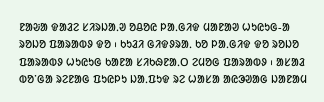ᱱᱟᱶᱟ ᱫᱟᱲᱮ ᱥᱤᱨᱡᱟᱹᱣ ᱚᱪᱚᱭ ᱞᱟᱹᱜᱤᱫ ᱢᱟᱱᱟᱣ ᱦᱩᱭᱩᱜ-ᱟ ᱨᱚᱡᱚ ᱯᱟᱨᱟᱵᱽ ᱫᱚ ᱾ ᱠᱩᱲᱤ ᱜᱤᱫᱽᱨᱟᱹ ᱠᱚ ᱞᱟᱹᱜᱤᱫ ᱫᱚ ᱨᱚᱡᱚ ᱯᱟᱨᱟᱵᱽ ᱦᱩᱭᱩᱜ ᱠᱟᱱᱟ ᱥᱤᱠᱷᱱᱟᱹᱛ ᱮᱢᱚᱜ ᱯᱟᱨᱟᱵᱽ ᱾ ᱟᱥᱟᱲ ᱵᱚᱸᱜᱟ ᱨᱮᱱᱟᱜ ᱯᱩᱭᱞᱩ ᱡᱟᱹᱯᱩᱫ ᱨᱮ ᱦᱟᱥᱟ ᱟᱭᱳᱣᱟᱜ ᱡᱟᱱᱟᱢ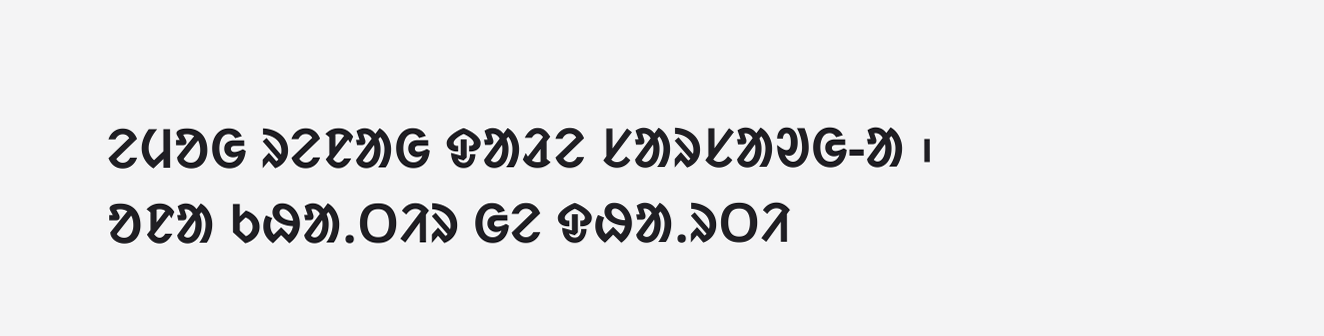ᱮᱢᱚᱜ ᱨᱮᱱᱟᱜ ᱫᱟᱲᱮ ᱥᱟᱨᱥᱟᱣᱜ-ᱟ ᱾ ᱚᱱᱟ ᱠᱷᱟᱹᱛᱤᱨ ᱜᱮ ᱫᱷᱟᱹᱨᱛᱤ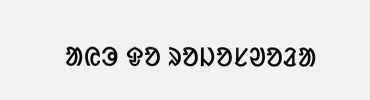ᱟᱭᱳ ᱫᱚ ᱨᱚᱡᱚᱥᱣᱚᱲᱟ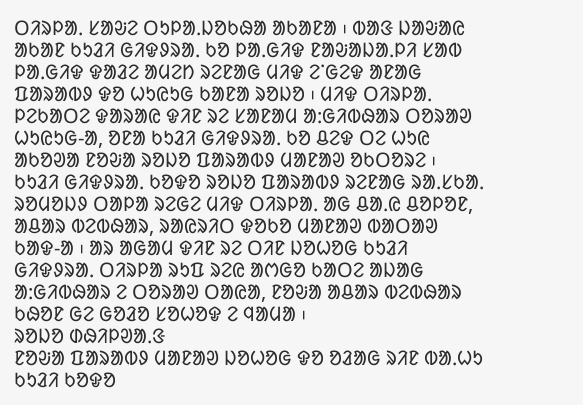ᱛᱤᱨᱞᱟᱹ ᱥᱟᱶᱮ ᱛᱩᱞᱟᱹᱡᱚᱠᱷᱟ ᱟᱠᱟᱱᱟ ᱾ ᱵᱟᱝ ᱡᱟᱶᱟᱭ ᱟᱠᱟᱱ ᱠᱩᱲᱤ ᱜᱤᱫᱽᱨᱟᱹ ᱠᱚ ᱞᱟᱹᱜᱤᱫ ᱱᱟᱶᱟᱡᱟᱹᱞᱤ ᱥᱟᱵ ᱞᱟᱹᱜᱤᱫ ᱫᱟᱲᱮ ᱟᱢᱮᱴ ᱨᱮᱱᱟᱜ ᱢᱤᱫ ᱮᱸᱜᱮᱫ ᱟᱱᱟᱜ ᱯᱟᱨᱟᱵᱽ ᱫᱚ ᱦᱩᱭᱩᱜ ᱠᱟᱱᱟ ᱨᱚᱡᱚ ᱾ ᱢᱤᱫ ᱛᱤᱨᱞᱟᱹ ᱞᱮᱠᱟᱛᱮ ᱫᱟᱨᱟᱭ ᱫᱤᱱ ᱨᱮ ᱥᱟᱱᱟᱢ ᱟᱺᱜᱤᱵᱷᱟᱨ ᱛᱚᱨᱟᱣ ᱦᱩᱭᱩᱜ-ᱟ, ᱚᱱᱟ ᱠᱩᱲᱤ ᱜᱤᱫᱽᱨᱟᱹ ᱠᱚ ᱪᱮᱫ ᱛᱮ ᱦᱩᱭ ᱟᱠᱚᱣᱟ ᱱᱚᱶᱟ ᱨᱚᱡᱚ ᱯᱟᱨᱟᱵᱽ ᱢᱟᱱᱟᱣ ᱚᱠᱛᱚᱨᱮ ᱾
ᱠᱩᱲᱤ ᱜᱤᱫᱽᱨᱟᱹ ᱠᱚᱫᱚ ᱨᱚᱡᱚ ᱯᱟᱨᱟᱵᱽ ᱨᱮᱱᱟᱜ ᱨᱟᱹᱥᱠᱟᱹ ᱨᱚᱢᱚᱡᱽ ᱛᱟᱞᱟ ᱨᱮᱜᱮ ᱢᱤᱫ ᱛᱤᱨᱞᱟᱹ ᱟᱜ ᱪᱟᱹᱭ ᱪᱚᱞᱚᱱ, ᱟᱪᱟᱨ ᱵᱮᱵᱷᱟᱨ, ᱨᱟᱭᱨᱤᱛ ᱫᱚᱠᱚ ᱢᱟᱱᱟᱣ ᱵᱟᱛᱟᱣ ᱠᱟᱫ-ᱟ ᱾ ᱟᱨ ᱟᱜᱟᱢ ᱫᱤᱱ ᱨᱮ ᱛᱤᱱ ᱡᱚᱦᱚᱜ ᱠᱩᱲᱤ ᱜᱤᱫᱽᱨᱟᱹ ᱛᱤᱨᱞᱟ ᱨᱩᱯ ᱨᱮᱭ ᱟᱬᱜᱚ ᱠᱟᱛᱮ ᱟᱡᱟᱜ ᱟᱺᱜᱤᱵᱷᱟᱨ ᱮ ᱛᱚᱨᱟᱣ ᱛᱟᱭᱟ, ᱱᱚᱶᱟ ᱟᱪᱟᱨ ᱵᱮᱵᱷᱟᱨ ᱠᱷᱚᱱ ᱜᱮ ᱜᱚᱲᱚ ᱥᱚᱦᱚᱫ ᱮ ᱧᱟᱢᱟ ᱾
ᱨᱚᱡᱚ ᱰᱷᱤᱞᱣᱟᱹᱝ
ᱱᱚᱶᱟ ᱯᱟᱨᱟᱵᱽ ᱢᱟᱱᱟᱣ ᱡᱚᱦᱚᱜ ᱫᱚ ᱚᱲᱟᱜ ᱨᱤᱱ ᱵᱟᱹᱦᱩ ᱠᱩᱲᱤ ᱠᱚᱫᱚ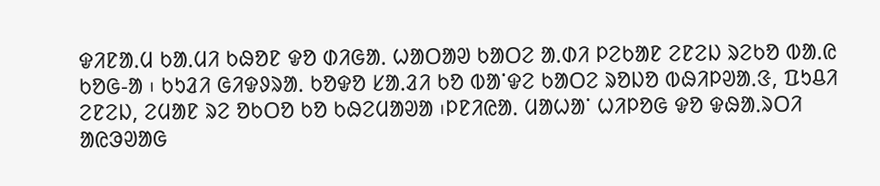ᱫᱤᱱᱟᱹᱢ ᱠᱟᱹᱢᱤ ᱠᱷᱚᱱ ᱫᱚ ᱰᱤᱜᱟᱹ ᱦᱟᱛᱟᱣ ᱠᱟᱛᱮ ᱟᱹᱰᱤ ᱞᱮᱠᱟᱱ ᱮᱱᱮᱡ ᱨᱮᱠᱚ ᱵᱟᱹᱭ ᱠᱚᱜ-ᱟ ᱾ ᱠᱩᱲᱤ ᱜᱤᱫᱽᱨᱟᱹ ᱠᱚᱫᱚ ᱥᱟᱹᱲᱤ ᱠᱚ ᱵᱟᱸᱫᱮ ᱠᱟᱛᱮ ᱨᱚᱡᱚ ᱵᱷᱤᱞᱣᱟᱹᱝ, ᱯᱩᱪᱤ ᱮᱱᱮᱡ, ᱮᱢᱟᱱ ᱨᱮ ᱚᱠᱛᱚ ᱠᱚ ᱠᱷᱮᱢᱟᱣᱟ ᱾ᱞᱱᱤᱭᱟᱹ ᱢᱟᱦᱟᱸ ᱦᱤᱞᱚᱜ ᱫᱚ ᱫᱷᱟᱹᱨᱛᱤ ᱟᱭᱳᱣᱟᱜ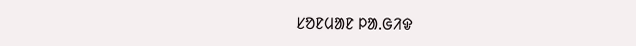ᱥᱚᱱᱢᱟᱱ ᱞᱟᱹᱜᱤᱫ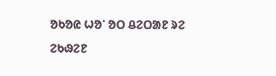ᱚᱠᱚᱭ ᱦᱚᱸ ᱚᱛ ᱪᱮᱛᱟᱱ ᱨᱮ ᱮᱠᱷᱮᱱ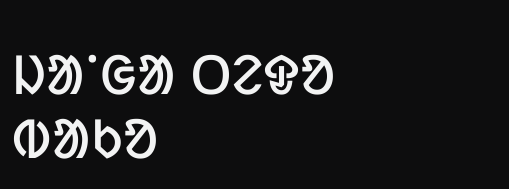ᱡᱟᱸᱜᱟ ᱛᱮᱫᱚ ᱵᱟᱠᱚ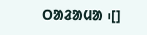ᱛᱟᱲᱟᱢᱟ ᱾[]